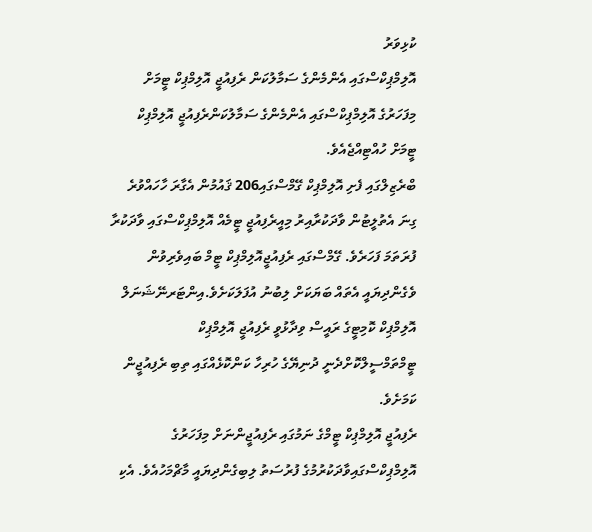ކުޅިވަރު
އޮލިމްޕިކްސްގައި އެންމެންގެ ސަމާލުކަން ރެފިއުޖީ އޮލިމްޕިކް ޓީމަށް
މިފަހަރުގެ އޮލިމްޕިކްސްގައި އެންމެންގެ ސަމާލުކަންރެފިއުޖީ އޮލިމްޕިކް ޓީމަށް ހުއްޓިއްޖެއެވެ.
ބްރެޒިލްގައި ފެށި އޮލިމްޕިކް ގޭމްސްގައި206 ޤައުމުން އެގާރަ ހާހައްވުރެ ގިނަ އެތުލީޓުން ވާދަކުރާއިރު މިއީރެފިއުޖީ ޓީމެއް އޮލިމްޕިކްސްގައި ވާދަކުރާ ފުރަތަމަ ފަހަރެވެ. ގޭމްސްގައި ރެފިއުޖީއޮލިމްޕިކް ޓީމް ބައިވެރިވުން ވެގެންދިޔައީ އެތައް ބަޔަކަށް ލިބުނު އުފަލަކަށެވެ.އިންޓަރނޭޝަނަލް އޮލިމްޕިކް ކޮމިޓީގެ ރައީސް ވިދާޅުވީ ރެފިއުޖީ އޮލިމްޕިކް ޓީމްތަމްސީލްކޮށްދެނީ ދުނިޔޭގެ ހުރިހާ ކަންކޮޅެއްގައި ތިބި ރެފިއުޖީން ކަމަށެވެ.
ރެފިއުޖީ އޮލިމްޕިކް ޓީމްގެ ނަމުގައި ރެފިއުޖީންނަށް މިފަހަރުގެ އޮލިމްޕިކްސްގައިވާދަކުރުމުގެ ފުރުސަތު ލިބިގެންދިޔައީ މާޗްމަހުއެވެ. އެކި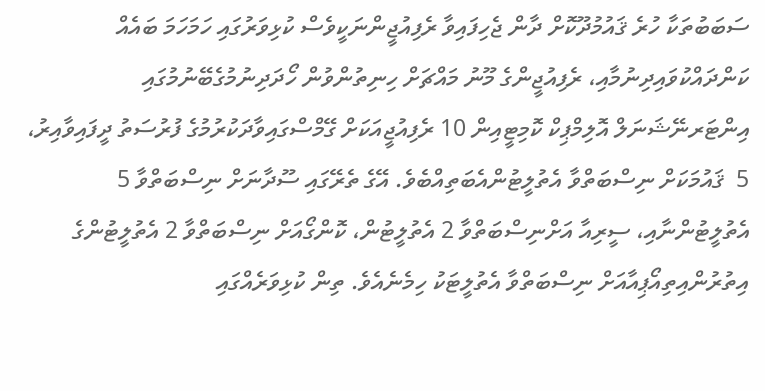ސަބަބުތަކާ ހުރެ ޤައުމުދޫކޮށް ދާން ޖެހިފައިވާ ރެފިއުޖީންނަކީވެސް ކުޅިވަރުގައި ހަމަހަމަ ބައެއް ކަންދައްކުވައިދިނުމާއި، ރެފިއުޖީންގެ މޫނު މައްޗަށް ހިނިތުންވުން ހޯދަދިނުމުގެބޭނުމުގައި އިންޓަރނޭޝަނަލް އޮލިމްޕިކް ކޮމިޓީއިން 10 ރެފިއުޖީއަކަށް ގޭމްސްގައިވާދަކުރުމުގެ ފުރުސަތު ދީފައިވާއިރު، 5  ޤައުމަކަށް ނިސްބަތްވާ އެތުލީޓުންއެބަތިއްބެވެ. އޭގެ ތެރޭގައި ސޫދާނަށް ނިސްބަތްވާ 5 އެތުލީޓުންނާއި، ސީރިއާ އަށްނިސްބަތްވާ 2 އެތުލީޓުން، ކޮންގޯއަށް ނިސްބަތްވާ 2 އެތުލީޓުންގެ އިތުރުންއިތިއޯޕިއާއަށް ނިސްބަތްވާ އެތުލީޓަކު ހިމެނެއެވެ. ތިން ކުޅިވަރެއްގައި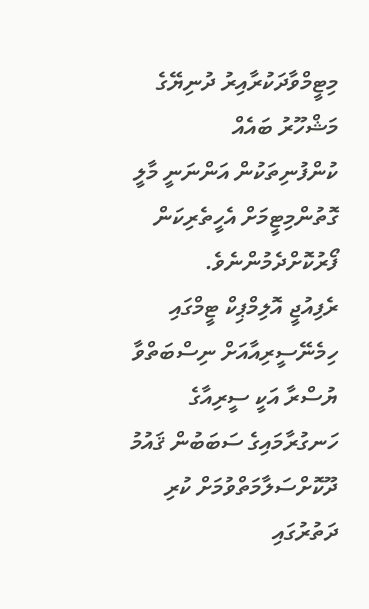މިޓީމްވާދަކުރާއިރު ދުނިޔޭގެ މަޝްހޫރު ބައެއް ކުންފުނިތަކުން އަންނަނީ މާލީ ގޮތުންމިޓީމަށް އެހީތެރިކަން ފޯރުކޮށްދެމުންނެވެ.
ރެފިއުޖީ އޮލިމްޕިކް ޓީމްގައި ހިމެނޭސީރިއާއަށް ނިސްބަތްވާ ޔުސްރާ އަކީ ސީރިއާގެ ހަނގުރާމައިގެ ސަބަބުން ޤައުމު ދޫކޮށްސަލާމަތްވުމަށް ކުރި ދަތުރުގައި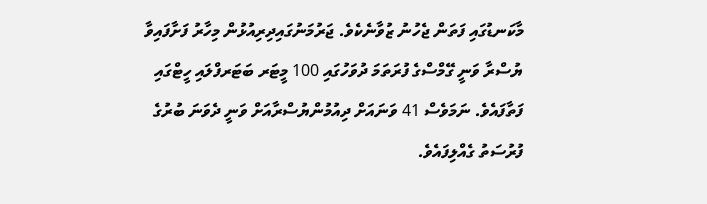މާކަނޑުގައި ފަތަން ޖެހުނު ޒުވާނެކެވެ. ޖަރުމަނުގައިދިރިއުޅުން މިހާރު ފަށާފައިވާ ޔުސްރާ ވަނީ ގޭމްސްގެ ފުރަތަމަ ދުވަހުގައި 100 މީޓަރ ބަޓަރފްލައި ހީޓްގައި ފަތާފައެވެ. ނަމަވެސް 41 ވަނައަށް ދިއުމުންޔުސްރާއަށް ވަނީ ދެވަނަ ބުރުގެ ފުރުސަތު ގެއްލިފައެވެ.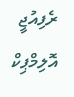ރެފިއުޖީ އޮލިމްޕިކް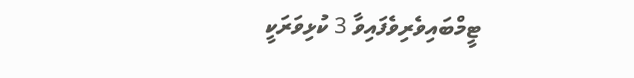ޓީމްބައިވެރިވެފައިވާ 3 ކުޅިވަރަކީ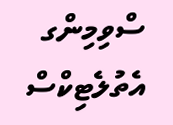ސްވިމިންގ އެތުލެޓިކްސް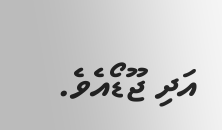އަދި ޖޫޑޯއެވެ.